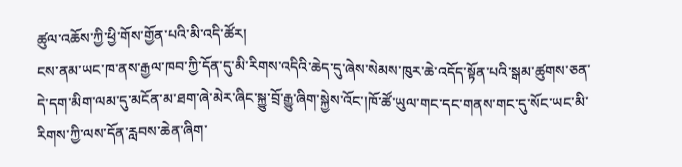ཚུལ་འཆོས་ཀྱི་ཕྱི་གོས་གྱོན་པའི་མི་འདི་ཚོར།
ངས་ནམ་ཡང་ཁ་ནས་རྒྱལ་ཁབ་ཀྱི་དོན་དུ་མི་རིགས་འདིའི་ཆེད་དུ་ཞེས་སེམས་ཁུར་ཆེ་འདོད་སྟོན་པའི་སྒམ་ཚུགས་ཅན་དེ་དག་མིག་ལམ་དུ་མངོན་མ་ཐག་ཞེ་མེར་ཞིང་སྐྱུ་བྲོ་རྒྱུ་ཞིག་སྐྱེས་འོང་།ཁོ་ཚོ་ཡུལ་གང་དང་གནས་གང་དུ་སོང་ཡང་མི་རིགས་ཀྱི་ལས་དོན་རླབས་ཆེན་ཞིག་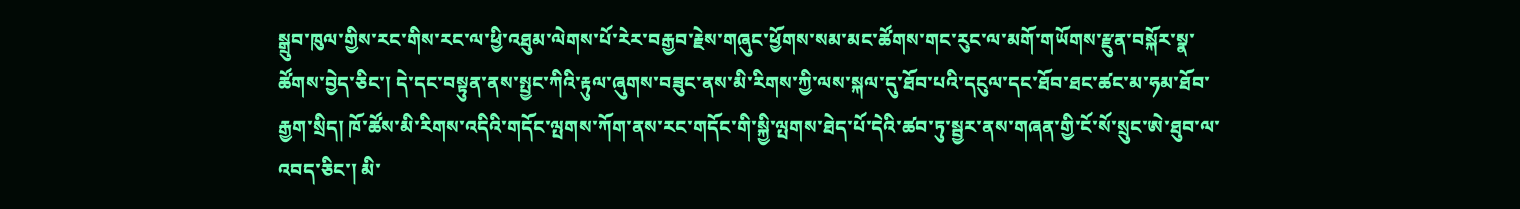སྒྲུབ་ཁུལ་གྱིས་རང་གིས་རང་ལ་ཕྱི་འཐུམ་ལེགས་པོ་རེར་བརྒྱབ་རྗེས་གཞུང་ཕྱོགས་སམ་མང་ཚོགས་གང་རུང་ལ་མགོ་གཡོགས་རྫུན་བསྐོར་སྣ་ཚོགས་བྱེད་ཅིང་། དེ་དང་བསྟུན་ནས་སྤྱང་ཀིའི་རྟུལ་ཞུགས་བཟུང་ནས་མི་རིགས་ཀྱི་ལས་སྐལ་དུ་ཐོབ་པའི་དངུལ་དང་ཐོབ་ཐང་ཚང་མ་ཧམ་ཐོབ་རྒྱག་སྲིད། ཁོ་ཚོས་མི་རིགས་འདིའི་གདོང་ལྤགས་ཀོག་ནས་རང་གདོང་གི་སྐྱི་ལྤགས་ཐེད་པོ་དེའི་ཚབ་ཏུ་སྦྱར་ནས་གཞན་གྱི་ངོ་སོ་སྲུང་ཨེ་ཐུབ་ལ་འབད་ཅིང་། མི་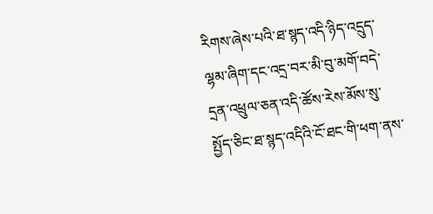རིགས་ཞེས་པའི་ཐ་སྙད་འདི་ཉིད་འདྲུད་ལྷམ་ཞིག་དང་འདྲ་བར་མི་བུ་མགོ་བདེ་དྲན་འཕྲུལ་ཅན་འདི་ཚོས་རེས་མོས་སུ་སྤྱོད་ཅིང་ཐ་སྙད་འདིའི་ངོ་ཐང་གི་ཕག་ནས་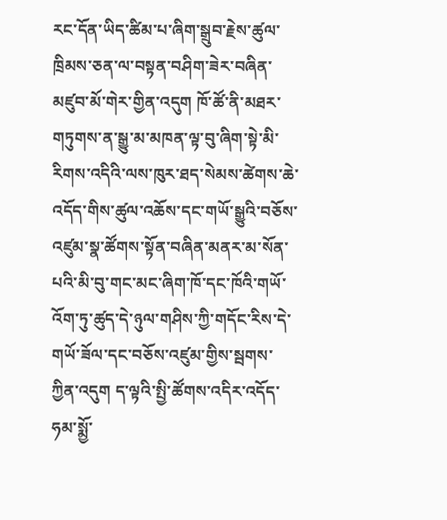རང་དོན་ཡིད་ཚིམ་པ་ཞིག་སྒྲུབ་རྗེས་ཚུལ་ཁྲིམས་ཅན་ལ་བསྟན་བཤིག་ཟེར་བཞིན་མཛུབ་མོ་གེར་གྱིན་འདུག ཁོ་ཚོ་ནི་མཐར་གཏུགས་ན་སྒྱུ་མ་མཁན་ལྟ་བུ་ཞིག་སྟེ་མི་རིགས་འདིའི་ལས་ཁུར་ཐད་སེམས་ཚེགས་ཆེ་འདོད་གིས་ཚུལ་འཆོས་དང་གཡོ་སྒྱུའི་བཅོས་འཛུམ་སྣ་ཚོགས་སྟོན་བཞིན་མནར་མ་སོན་པའི་མི་བུ་གང་མང་ཞིག་ཁོ་དང་ཁོའི་གཡོ་འོག་ཏུ་ཚུད་དེ་ཉུལ་གཤིས་ཀྱི་གདོང་རིས་དེ་གཡོ་ཟོལ་དང་བཅོས་འཛུམ་གྱིས་སྦགས་ཀྱིན་འདུག ད་ལྟའི་སྤྱི་ཚོགས་འདིར་འདོད་ཧམ་སྨྱོ་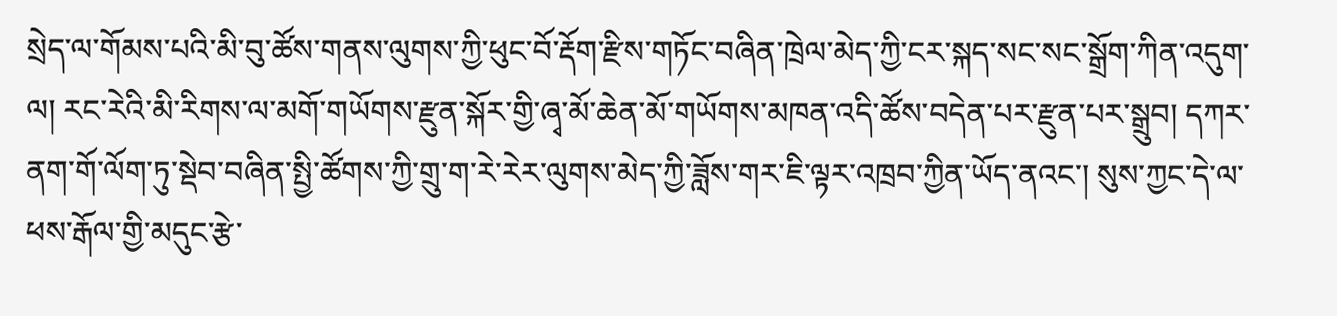སྲེད་ལ་གོམས་པའི་མི་བུ་ཚོས་གནས་ལུགས་ཀྱི་ཕུང་བོ་རྡོག་རྫིས་གཏོང་བཞིན་ཁྲེལ་མེད་ཀྱི་ངར་སྐད་སང་སང་སྒྲོག་ཀིན་འདུག་ལ། རང་རེའི་མི་རིགས་ལ་མགོ་གཡོགས་རྫུན་སྐོར་གྱི་ཞྭ་མོ་ཆེན་མོ་གཡོགས་མཁན་འདི་ཚོས་བདེན་པར་རྫུན་པར་སྒྲུབ། དཀར་ནག་གོ་ལོག་ཏུ་སྡེབ་བཞིན་སྤྱི་ཚོགས་ཀྱི་གྲུ་ག་རེ་རེར་ལུགས་མེད་ཀྱི་ཟློས་གར་ཇི་ལྟར་འཁྲབ་ཀྱིན་ཡོད་ནའང་། སུས་ཀྱང་དེ་ལ་ཕས་རྒོལ་གྱི་མདུང་རྩེ་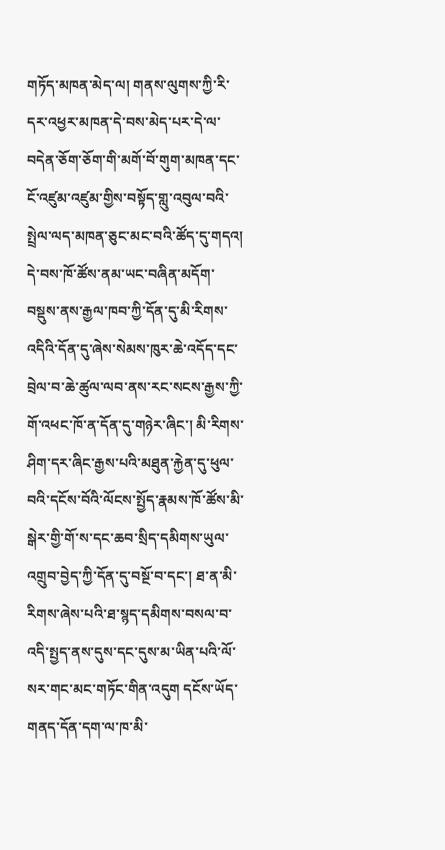གཏོད་མཁན་མེད་ལ། གནས་ལུགས་ཀྱི་རི་དར་འཕྱར་མཁན་དེ་བས་མེད་པར་དེ་ལ་བདེན་ཅོག་ཅོག་གི་མགོ་བོ་གུག་མཁན་དང་ངོ་འཛུམ་འཛུམ་གྱིས་བསྟོད་གླུ་འབུལ་བའི་སྤྲེལ་ལད་མཁན་ཅུང་མང་བའི་ཚོད་དུ་གདའ། དེ་བས་ཁོ་ཚོས་ནམ་ཡང་བཞིན་མདོག་བསྡུས་ནས་རྒྱལ་ཁབ་ཀྱི་དོན་དུ་མི་རིགས་འདིའི་དོན་དུ་ཞེས་སེམས་ཁུར་ཆེ་འདོད་དང་བྲེལ་བ་ཆེ་ཚུལ་ལབ་ནས་རང་སངས་རྒྱས་ཀྱི་གོ་འཕང་ཁོ་ན་དོན་དུ་གཉེར་ཞིང་། མི་རིགས་ཤིག་དར་ཞིང་རྒྱས་པའི་མཐུན་རྐྱེན་དུ་ཕུལ་བའི་དངོས་བོའི་ལོངས་སྤྱོད་རྣམས་ཁོ་ཚོས་མི་སྒེར་གྱི་གོ་ས་དང་ཆབ་སྲིད་དམིགས་ཡུལ་འགྲུབ་བྱེད་ཀྱི་དོན་དུ་བསྔོ་བ་དང་། ཐ་ན་མི་རིགས་ཞེས་པའི་ཐ་སྙད་དམིགས་བསལ་བ་འདི་སྤྱད་ནས་དུས་དང་དུས་མ་ཡིན་པའི་ལོ་སར་གང་མང་གཏོང་གིན་འདུག དངོས་ཡོད་གནད་དོན་དག་ལ་ཁ་མི་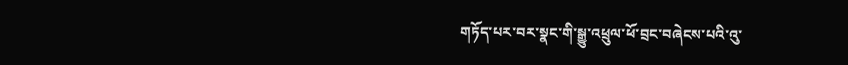གཏོད་པར་བར་སྣང་གི་སྒྱུ་འཕྲུལ་ཕོ་བྲང་བཞེངས་པའི་འུ་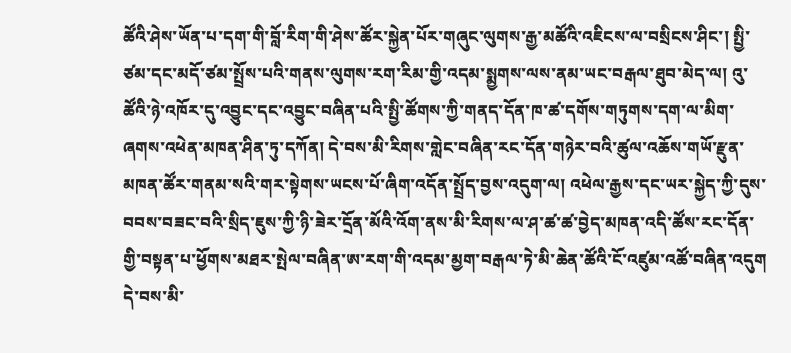ཚོའི་ཤེས་ཡོན་པ་དག་གི་བློ་རིག་གི་ཤེས་ཚོར་སྐྱེན་པོར་གཞུང་ལུགས་རྒྱ་མཚོའི་འཇིངས་ལ་བསྲིངས་ཤིང་། སྤྱི་ཙམ་དང་མདོ་ཙམ་སྤྲོས་པའི་གནས་ལུགས་རག་རིམ་གྱི་འདམ་སྨྱགས་ལས་ནམ་ཡང་བརྒལ་ཐུབ་མེད་ལ། འུ་ཚོའི་ཉེ་འཁོར་དུ་འབྱུང་དང་འབྱུང་བཞིན་པའི་སྤྱི་ཚོགས་ཀྱི་གནད་དོན་ཁ་ཚ་དགོས་གཏུགས་དག་ལ་མིག་ཞགས་འཕེན་མཁན་ཤིན་ཏུ་དཀོན། དེ་བས་མི་རིགས་གླེང་བཞིན་རང་དོན་གཉེར་བའི་ཚུལ་འཆོས་གཡོ་རྫུན་མཁན་ཚོར་གནམ་སའི་གར་སྟེགས་ཡངས་པོ་ཞིག་འདོན་སྤྲོད་བྱས་འདུག་ལ། འཕེལ་རྒྱས་དང་ཡར་སྐྱེད་ཀྱི་དུས་བབས་བཟང་བའི་སྲིད་ཇུས་ཀྱི་ཉི་ཟེར་དྲོན་མོའི་འོག་ནས་མི་རིགས་ལ་ཤ་ཚ་ཚ་བྱེད་མཁན་འདི་ཚོས་རང་དོན་གྱི་བསྟན་པ་ཕྱོགས་མཐར་སྤེལ་བཞིན་ཨ་རག་གི་འདམ་མྱག་བརྒལ་ཏེ་མི་ཆེན་ཚོའི་ངོ་འཛུམ་འཚོ་བཞིན་འདུག དེ་བས་མི་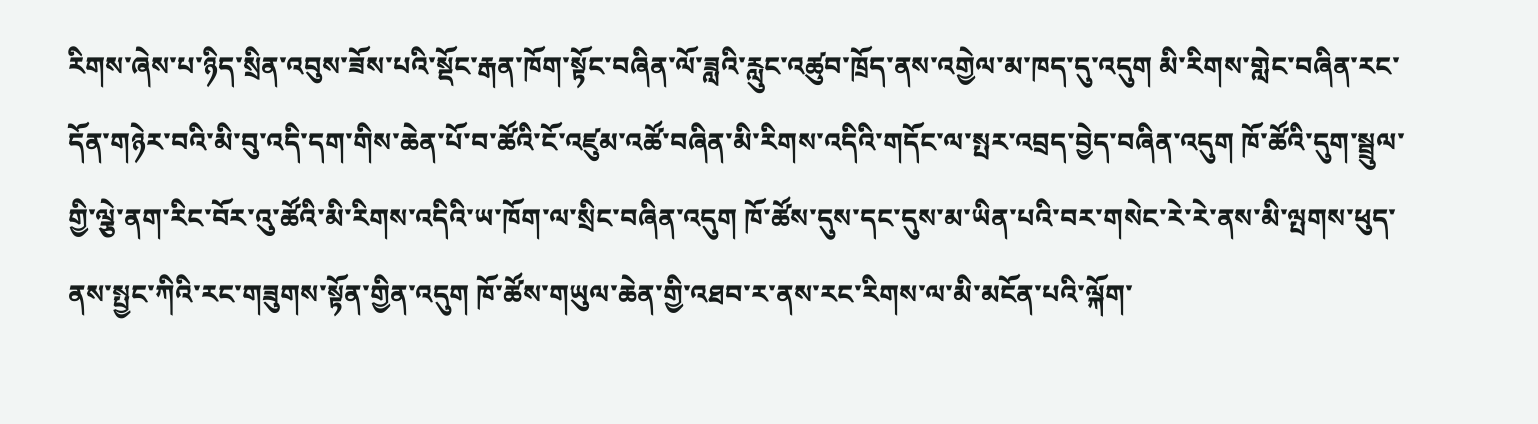རིགས་ཞེས་པ་ཉིད་སྲིན་འབུས་ཟོས་པའི་སྡོང་རྒན་ཁོག་སྟོང་བཞིན་ལོ་ཟླའི་རླུང་འཚུབ་ཁྲོད་ནས་འགྱེལ་མ་ཁད་དུ་འདུག མི་རིགས་གླེང་བཞིན་རང་དོན་གཉེར་བའི་མི་བུ་འདི་དག་གིས་ཆེན་པོ་བ་ཚོའི་ངོ་འཛུམ་འཚོ་བཞིན་མི་རིགས་འདིའི་གདོང་ལ་སྤར་འབྲད་བྱེད་བཞིན་འདུག ཁོ་ཚོའི་དུག་སྦྲུལ་གྱི་ལྕེ་ནག་རིང་བོར་འུ་ཚོའི་མི་རིགས་འདིའི་ཡ་ཁོག་ལ་སྲིང་བཞིན་འདུག ཁོ་ཚོས་དུས་དང་དུས་མ་ཡིན་པའི་བར་གསེང་རེ་རེ་ནས་མི་ལྤགས་ཕུད་ནས་སྤྱང་ཀིའི་རང་གཟུགས་སྟོན་གྱིན་འདུག ཁོ་ཚོས་གཡུལ་ཆེན་གྱི་འཐབ་ར་ནས་རང་རིགས་ལ་མི་མངོན་པའི་ལྐོག་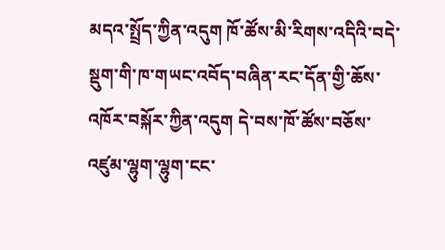མདའ་སྤྲོད་ཀྱིན་འདུག ཁོ་ཚོས་མི་རིགས་འདིའི་བདེ་སྡུག་གི་ཁ་གཡང་འབོད་བཞིན་རང་དོན་གྱི་ཆོས་འཁོར་བསྐོར་ཀྱིན་འདུག དེ་བས་ཁོ་ཚོས་བཅོས་འཛུམ་ལྷུག་ལྷུག་ངང་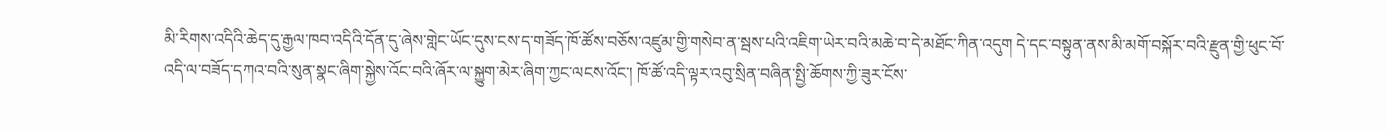མི་རིགས་འདིའི་ཆེད་དུ་རྒྱལ་ཁབ་འདིའི་དོན་དུ་ཞེས་གླེང་ཡོང་དུས་ངས་ད་གཟོད་ཁོ་ཚོས་བཅོས་འཛུམ་གྱི་གསེབ་ན་སྦས་པའི་འཇིག་ཡེར་བའི་མཆེ་བ་དེ་མཐོང་ཀིན་འདུག དེ་དང་བསྟུན་ནས་མི་མགོ་བསྐོར་བའི་རྫུན་གྱི་ཕུང་བོ་འདི་ལ་བཟོད་དཀའ་བའི་སུན་སྣང་ཞིག་སྐྱེས་འོང་བའི་ཞོར་ལ་སྐྱུག་མེར་ཞིག་ཀྱང་ལངས་འོང་། ཁོ་ཚོ་འདི་ལྟར་འབུ་སྲིན་བཞིན་སྤྱི་ཆོགས་ཀྱི་ཟུར་ངོས་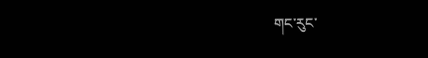གང་རུང་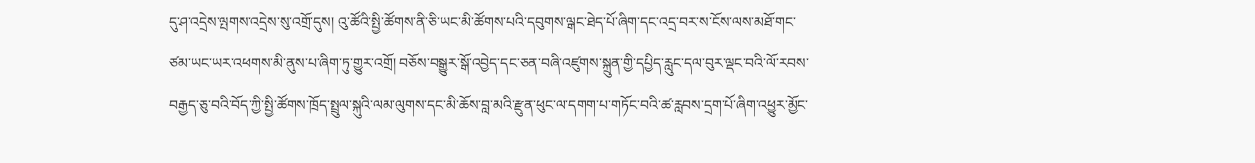དུ་ཤ་འདྲེས་ལྤགས་འདྲེས་སུ་འགྲོ་དུས། འུ་ཚོའི་སྤྱི་ཚོགས་ནི་ཅི་ཡང་མི་ཚོགས་པའི་དབུགས་ལྒང་ཐེད་པོ་ཞིག་དང་འདྲ་བར་ས་ངོས་ལས་མཐོ་གང་ཙམ་ཡང་ཡར་འཕགས་མི་ནུས་པ་ཞིག་ཏུ་གྱུར་འགྲོ། བཅོས་བསྒྱུར་སྒོ་འབྱེད་དང་ཅན་བཞི་འཛུགས་སྐྲུན་གྱི་དཔྱིད་རླུང་དལ་བུར་ལྡང་བའི་ལོ་རབས་བརྒྱད་ཅུ་བའི་བོད་ཀྱི་སྤྱི་ཚོགས་ཁྲོད་སྤྲུལ་སྐུའི་ལམ་ལུགས་དང་མི་ཆོས་བླ་མའི་རྫུན་ཕུང་ལ་དགག་པ་གཏོང་བའི་ཚ་རླབས་དྲག་པོ་ཞིག་འཕྱུར་མྱོང་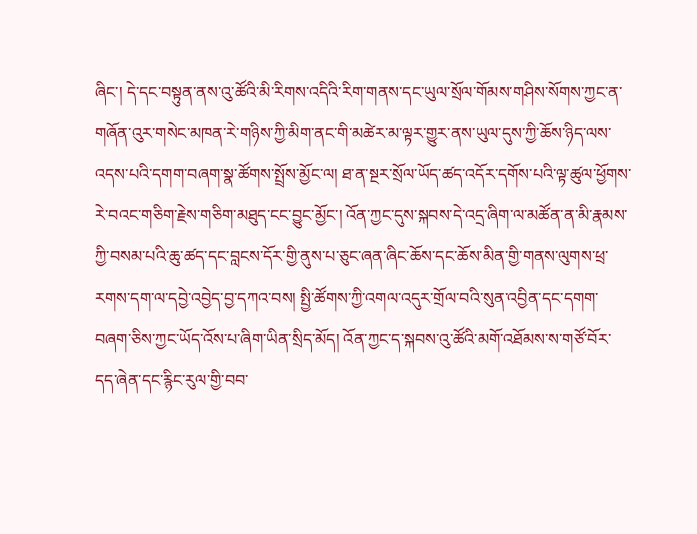ཞིང་། དེ་དང་བསྟུན་ནས་འུ་ཚོའི་མི་རིགས་འདིའི་རིག་གནས་དང་ཡུལ་སྲོལ་གོམས་གཤིས་སོགས་ཀྱང་ན་གཞོན་འུར་གསེང་མཁན་རེ་གཉིས་ཀྱི་མིག་ནང་གི་མཚེར་མ་ལྟར་གྱུར་ནས་ཡུལ་དུས་ཀྱི་ཆོས་ཉིད་ལས་འདས་པའི་དགག་བཞག་སྣ་ཚོགས་སྤྲོས་མྱོང་ལ། ཐ་ན་སྔར་སྲོལ་ཡོད་ཚད་འདོར་དགོས་པའི་ལྟ་ཚུལ་ཕྱོགས་རེ་བའང་གཅིག་རྗེས་གཅིག་མཐུད་ངང་བྱུང་མྱོང་། འོན་ཀྱང་དུས་སྐབས་དེ་འདྲ་ཞིག་ལ་མཚོན་ན་མི་རྣམས་ཀྱི་བསམ་པའི་ཆུ་ཚད་དང་བླངས་དོར་གྱི་ནུས་པ་ཅུང་ཞན་ཞིང་ཆོས་དང་ཆོས་མིན་གྱི་གནས་ལུགས་ཕྲ་རགས་དག་ལ་དབྱེ་འབྱེད་བྱ་དཀའ་བས། སྤྱི་ཚོགས་ཀྱི་འགལ་འདུར་གྲོལ་བའི་སུན་འབྱིན་དང་དགག་བཞག་ཅིས་ཀྱང་ཡོད་འོས་པ་ཞིག་ཡིན་སྲིད་མོད། འོན་ཀྱང་ད་སྐབས་འུ་ཚོའི་མགོ་འཐོམས་ས་གཙོ་བོར་དད་ཞེན་དང་རྙིང་རུལ་གྱི་བབ་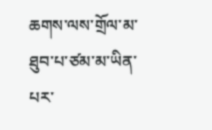ཆགས་ལས་གྲོལ་མ་ཐུབ་པ་ཙམ་མ་ཡིན་པར་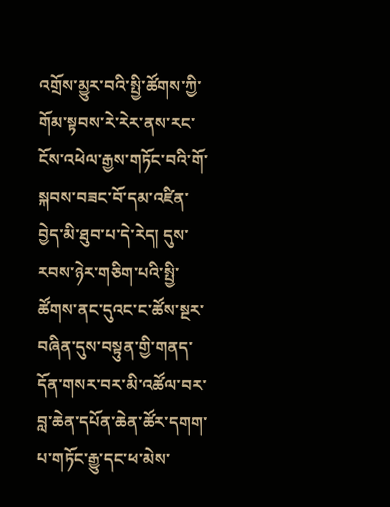འགྲོས་མྱུར་བའི་སྤྱི་ཚོགས་ཀྱི་གོམ་སྟབས་རེ་རེར་ནས་རང་ངོས་འཕེལ་རྒྱས་གཏོང་བའི་གོ་སྐབས་བཟང་བོ་དམ་འཛིན་བྱེད་མི་ཐུབ་པ་དེ་རེད། དུས་རབས་ཉེར་གཅིག་པའི་སྤྱི་ཚོགས་ནང་དུའང་ང་ཚོས་སྔར་བཞིན་དུས་བསྟུན་གྱི་གནད་དོན་གསར་བར་མི་འཚོལ་བར་བླ་ཆེན་དཔོན་ཆེན་ཚོར་དགག་པ་གཏོང་རྒྱུ་དང་ཕ་མེས་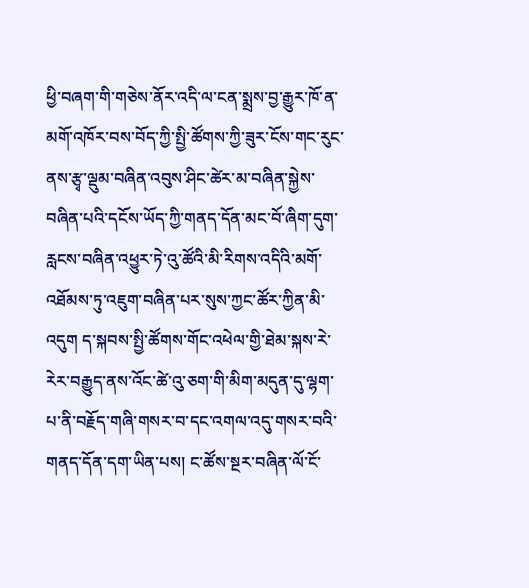ཕྱི་བཞག་གི་གཅེས་ནོར་འདི་ལ་ངན་སྨྲས་བྱ་རྒྱུར་ཁོ་ན་མགོ་འཁོར་བས་བོད་ཀྱི་སྤྱི་ཚོགས་ཀྱི་ཟུར་ངོས་གང་རུང་ནས་རྩྭ་ལྡུམ་བཞིན་འབུས་ཤིང་ཚེར་མ་བཞིན་སྐྱེས་བཞིན་པའི་དངོས་ཡོད་ཀྱི་གནད་དོན་མང་བོ་ཞིག་དུག་རླངས་བཞིན་འཕྱུར་ཏེ་འུ་ཚོའི་མི་རིགས་འདིའི་མགོ་འཐོམས་ཏུ་འཇུག་བཞིན་པར་སུས་ཀྱང་ཚོར་ཀྱིན་མི་འདུག ད་སྐབས་སྤྱི་ཚོགས་གོང་འཕེལ་གྱི་ཐེམ་སྐས་རེ་རེར་བརྒྱུད་ནས་འོང་ཚེ་འུ་ཅག་གི་མིག་མདུན་དུ་ལྷག་པ་ནི་བརྗོད་གཞི་གསར་བ་དང་འགལ་འདུ་གསར་བའི་གནད་དོན་དག་ཡིན་པས། ང་ཚོས་སྔར་བཞིན་ལོ་ངོ་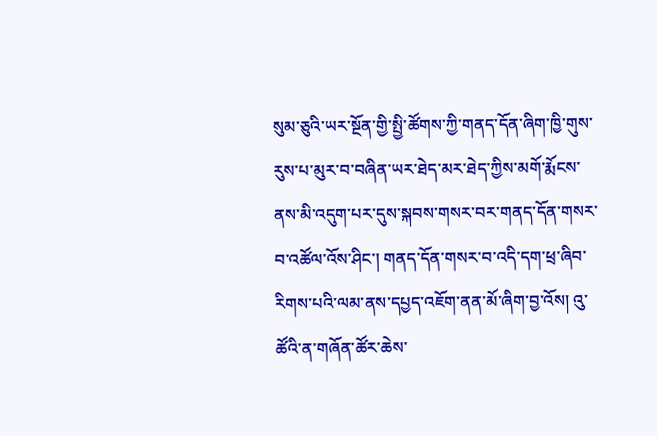སུམ་ཅུའི་ཡར་སྔོན་གྱི་སྤྱི་ཚོགས་ཀྱི་གནད་དོན་ཞིག་ཁྱི་གུས་རུས་པ་མུར་བ་བཞིན་ཡར་ཐེད་མར་ཐེད་ཀྱིས་མགོ་རྨོངས་ནས་མི་འདུག་པར་དུས་སྐབས་གསར་བར་གནད་དོན་གསར་བ་འཚོལ་འོས་ཤིང་། གནད་དོན་གསར་བ་འདི་དག་ཕྲ་ཞིབ་རིགས་པའི་ལམ་ནས་དཔྱད་འཇོག་ནན་མོ་ཞིག་བྱ་འོས། འུ་ཚོའི་ན་གཞོན་ཚོར་ཆེས་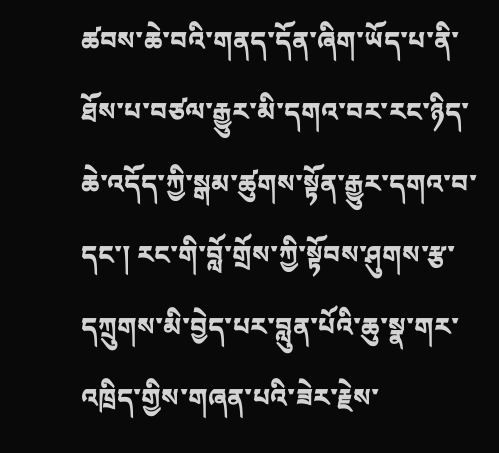ཚབས་ཆེ་བའི་གནད་དོན་ཞིག་ཡོད་པ་ནི་ཐོས་པ་བཙལ་རྒྱུར་མི་དགའ་བར་རང་ཉིད་ཆེ་འདོད་ཀྱི་སྒམ་ཚུགས་སྟོན་རྒྱུར་དགའ་བ་དང་། རང་གི་བློ་གྲོས་ཀྱི་སྟོབས་ཤུགས་རྩ་དཀྲུགས་མི་བྱེད་པར་བླུན་པོའི་ཆུ་སྣ་གར་འཁྲིད་གྱིས་གཞན་པའི་ཟེར་རྗེས་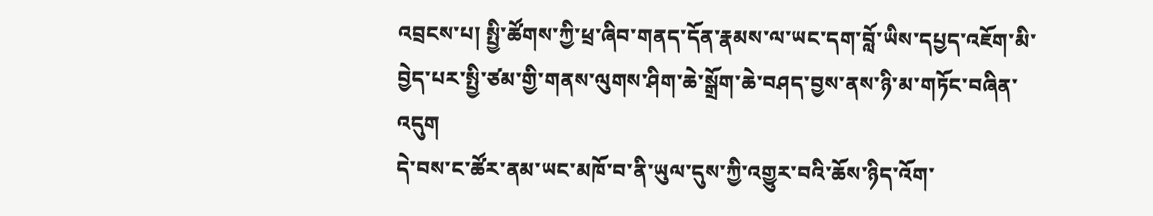འབྲངས་པ། སྤྱི་ཚོགས་ཀྱི་ཕྲ་ཞིབ་གནད་དོན་རྣམས་ལ་ཡང་དག་བློ་ཡིས་དཔྱད་འཇོག་མི་བྱེད་པར་སྤྱི་ཙམ་གྱི་གནས་ལུགས་ཤིག་ཆེ་སྒྲོག་ཆེ་བཤད་བྱས་ནས་ཉི་མ་གཏོང་བཞིན་འདུག
དེ་བས་ང་ཚོར་ནམ་ཡང་མཁོ་བ་ནི་ཡུལ་དུས་ཀྱི་འགྱུར་བའི་ཆོས་ཉིད་འོག་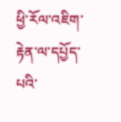ཕྱི་རོལ་འཇིག་རྟེན་ལ་དཔྱོད་པའི་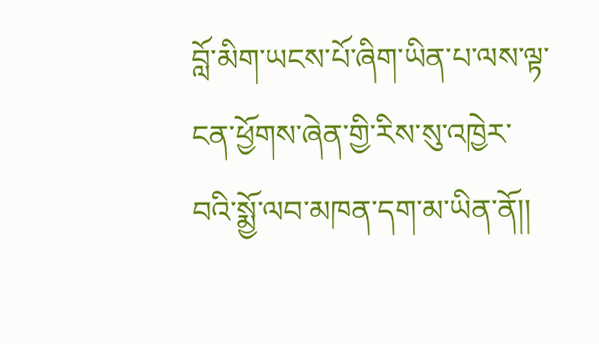བློ་མིག་ཡངས་པོ་ཞིག་ཡིན་པ་ལས་ལྟ་ངན་ཕྱོགས་ཞེན་གྱི་རིས་སུ་འཁྱེར་བའི་སྨྱོ་ལབ་མཁན་དག་མ་ཡིན་ནོ།།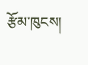རྩོམ་ཁུངས།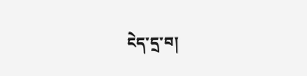ངེད་དྲ་བ།